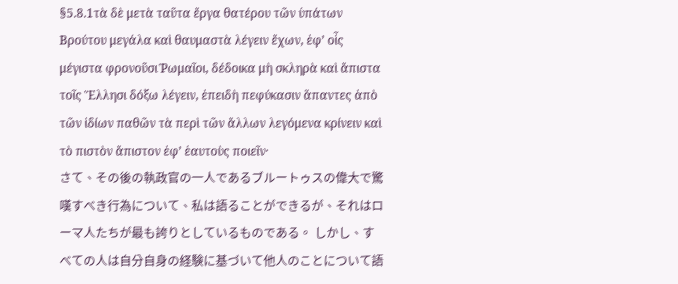§5.8.1τὰ δὲ μετὰ ταῦτα ἔργα θατέρου τῶν ὑπάτων Βρούτου μεγάλα καὶ θαυμαστὰ λέγειν ἔχων, ἐφʼ οἷς μέγιστα φρονοῦσι Ῥωμαῖοι, δέδοικα μὴ σκληρὰ καὶ ἄπιστα τοῖς Ἕλλησι δόξω λέγειν, ἐπειδὴ πεφύκασιν ἅπαντες ἀπὸ τῶν ἰδίων παθῶν τὰ περὶ τῶν ἄλλων λεγόμενα κρίνειν καὶ τὸ πιστὸν ἄπιστον ἐφʼ ἑαυτοὺς ποιεῖν·
さて、その後の執政官の一人であるブルートゥスの偉大で驚嘆すべき行為について、私は語ることができるが、それはローマ人たちが最も誇りとしているものである。 しかし、すべての人は自分自身の経験に基づいて他人のことについて語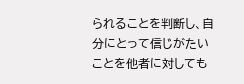られることを判断し、自分にとって信じがたいことを他者に対しても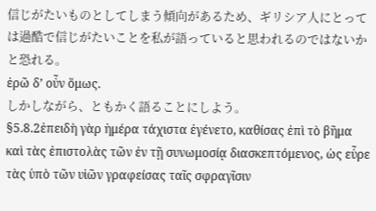信じがたいものとしてしまう傾向があるため、ギリシア人にとっては過酷で信じがたいことを私が語っていると思われるのではないかと恐れる。
ἐρῶ δʼ οὖν ὅμως.
しかしながら、ともかく語ることにしよう。
§5.8.2ἐπειδὴ γὰρ ἡμέρα τάχιστα ἐγένετο, καθίσας ἐπὶ τὸ βῆμα καὶ τὰς ἐπιστολὰς τῶν ἐν τῇ συνωμοσίᾳ διασκεπτόμενος, ὡς εὗρε τὰς ὑπὸ τῶν υἱῶν γραφείσας ταῖς σφραγῖσιν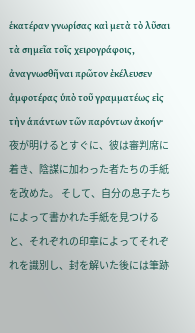ἑκατέραν γνωρίσας καὶ μετὰ τὸ λῦσαι τὰ σημεῖα τοῖς χειρογράφοις, ἀναγνωσθῆναι πρῶτον ἐκέλευσεν ἀμφοτέρας ὑπὸ τοῦ γραμματέως εἰς τὴν ἁπάντων τῶν παρόντων ἀκοήν·
夜が明けるとすぐに、彼は審判席に着き、陰謀に加わった者たちの手紙を改めた。 そして、自分の息子たちによって書かれた手紙を見つけると、それぞれの印章によってそれぞれを識別し、封を解いた後には筆跡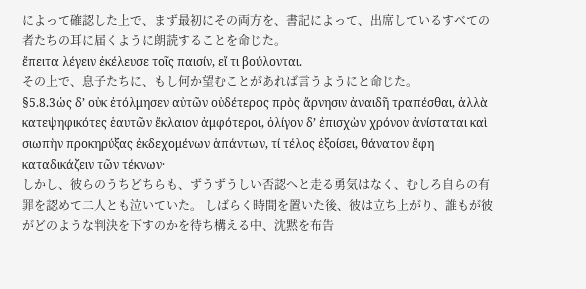によって確認した上で、まず最初にその両方を、書記によって、出席しているすべての者たちの耳に届くように朗読することを命じた。
ἔπειτα λέγειν ἐκέλευσε τοῖς παισίν, εἴ τι βούλονται.
その上で、息子たちに、もし何か望むことがあれば言うようにと命じた。
§5.8.3ὡς δʼ οὐκ ἐτόλμησεν αὐτῶν οὐδέτερος πρὸς ἄρνησιν ἀναιδῆ τραπέσθαι, ἀλλὰ κατεψηφικότες ἑαυτῶν ἔκλαιον ἀμφότεροι, ὀλίγον δʼ ἐπισχὼν χρόνον ἀνίσταται καὶ σιωπὴν προκηρύξας ἐκδεχομένων ἁπάντων, τί τέλος ἐξοίσει, θάνατον ἔφη καταδικάζειν τῶν τέκνων·
しかし、彼らのうちどちらも、ずうずうしい否認へと走る勇気はなく、むしろ自らの有罪を認めて二人とも泣いていた。 しばらく時間を置いた後、彼は立ち上がり、誰もが彼がどのような判決を下すのかを待ち構える中、沈黙を布告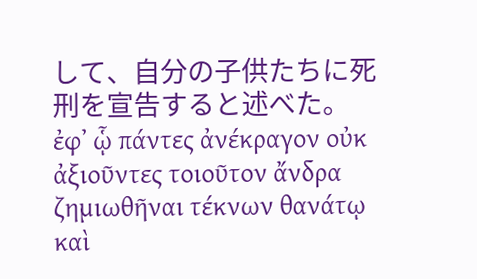して、自分の子供たちに死刑を宣告すると述べた。
ἐφʼ ᾧ πάντες ἀνέκραγον οὐκ ἀξιοῦντες τοιοῦτον ἄνδρα ζημιωθῆναι τέκνων θανάτῳ καὶ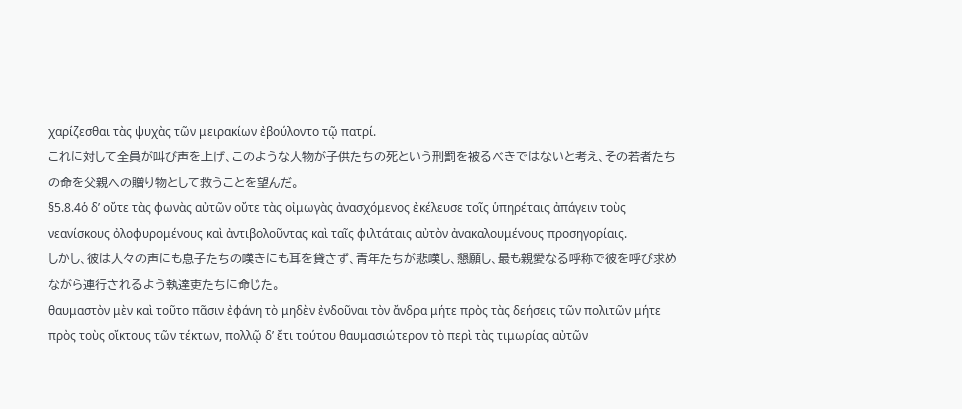χαρίζεσθαι τὰς ψυχὰς τῶν μειρακίων ἐβούλοντο τῷ πατρί.
これに対して全員が叫び声を上げ、このような人物が子供たちの死という刑罰を被るべきではないと考え、その若者たちの命を父親への贈り物として救うことを望んだ。
§5.8.4ὁ δʼ οὔτε τὰς φωνὰς αὐτῶν οὔτε τὰς οἰμωγὰς ἀνασχόμενος ἐκέλευσε τοῖς ὑπηρέταις ἀπάγειν τοὺς νεανίσκους ὀλοφυρομένους καὶ ἀντιβολοῦντας καὶ ταῖς φιλτάταις αὐτὸν ἀνακαλουμένους προσηγορίαις.
しかし、彼は人々の声にも息子たちの嘆きにも耳を貸さず、青年たちが悲嘆し、懇願し、最も親愛なる呼称で彼を呼び求めながら連行されるよう執達吏たちに命じた。
θαυμαστὸν μὲν καὶ τοῦτο πᾶσιν ἐφάνη τὸ μηδὲν ἐνδοῦναι τὸν ἄνδρα μήτε πρὸς τὰς δεήσεις τῶν πολιτῶν μήτε πρὸς τοὺς οἴκτους τῶν τέκτων, πολλῷ δʼ ἔτι τούτου θαυμασιώτερον τὸ περὶ τὰς τιμωρίας αὐτῶν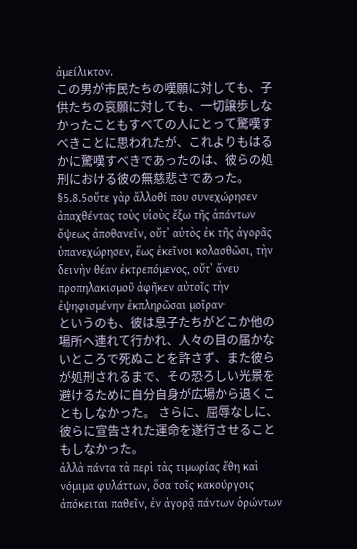ἀμείλικτον.
この男が市民たちの嘆願に対しても、子供たちの哀願に対しても、一切譲歩しなかったこともすべての人にとって驚嘆すべきことに思われたが、これよりもはるかに驚嘆すべきであったのは、彼らの処刑における彼の無慈悲さであった。
§5.8.5οὔτε γὰρ ἄλλοθί που συνεχώρησεν ἀπαχθέντας τοὺς υἱοὺς ἔξω τῆς ἁπάντων ὄψεως ἀποθανεῖν, οὔτʼ αὐτὸς ἐκ τῆς ἀγορᾶς ὑπανεχώρησεν, ἕως ἐκεῖνοι κολασθῶσι, τὴν δεινὴν θέαν ἐκτρεπόμενος, οὔτʼ ἄνευ προπηλακισμοῦ ἀφῆκεν αὐτοῖς τὴν ἐψηφισμένην ἐκπληρῶσαι μοῖραν·
というのも、彼は息子たちがどこか他の場所へ連れて行かれ、人々の目の届かないところで死ぬことを許さず、また彼らが処刑されるまで、その恐ろしい光景を避けるために自分自身が広場から退くこともしなかった。 さらに、屈辱なしに、彼らに宣告された運命を遂行させることもしなかった。
ἀλλὰ πάντα τὰ περὶ τὰς τιμωρίας ἔθη καὶ νόμιμα φυλάττων, ὅσα τοῖς κακούργοις ἀπόκειται παθεῖν, ἐν ἀγορᾷ πάντων ὁρώντων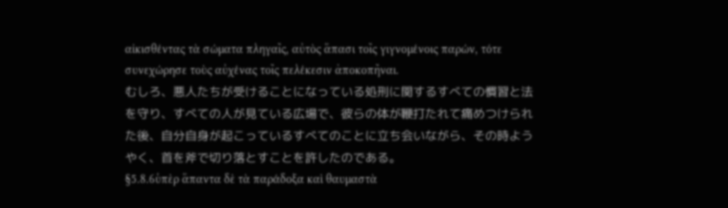αἰκισθέντας τὰ σώματα πληγαῖς, αὐτὸς ἅπασι τοῖς γιγνομένοις παρών, τότε συνεχώρησε τοὺς αὐχένας τοῖς πελέκεσιν ἀποκοπῆναι.
むしろ、悪人たちが受けることになっている処刑に関するすべての慣習と法を守り、すべての人が見ている広場で、彼らの体が鞭打たれて痛めつけられた後、自分自身が起こっているすべてのことに立ち会いながら、その時ようやく、首を斧で切り落とすことを許したのである。
§5.8.6ὑπὲρ ἅπαντα δὲ τὰ παράδοξα καὶ θαυμαστὰ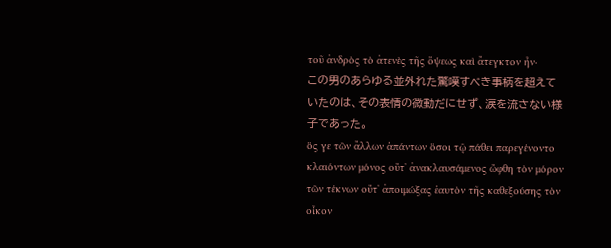τοῦ ἀνδρὸς τὸ ἀτενὲς τῆς ὄψεως καὶ ἄτεγκτον ἦν·
この男のあらゆる並外れた驚嘆すべき事柄を超えていたのは、その表情の微動だにせず、涙を流さない様子であった。
ὅς γε τῶν ἄλλων ἁπάντων ὅσοι τῷ πάθει παρεγένοντο κλαιόντων μόνος οὔτʼ ἀνακλαυσάμενος ὤφθη τὸν μόρον τῶν τέκνων οὔτʼ ἀποιμώξας ἑαυτὸν τῆς καθεξούσης τὸν οἶκον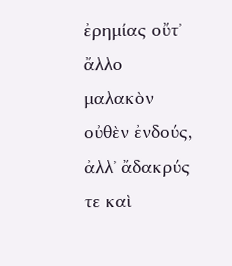ἐρημίας οὔτʼ ἄλλο μαλακὸν οὐθὲν ἐνδούς, ἀλλʼ ἄδακρύς τε καὶ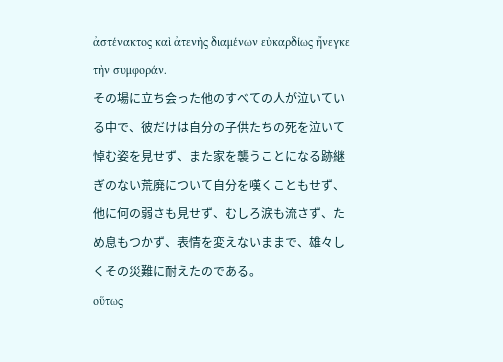ἀστένακτος καὶ ἀτενὴς διαμένων εὐκαρδίως ἤνεγκε τὴν συμφοράν.
その場に立ち会った他のすべての人が泣いている中で、彼だけは自分の子供たちの死を泣いて悼む姿を見せず、また家を襲うことになる跡継ぎのない荒廃について自分を嘆くこともせず、他に何の弱さも見せず、むしろ涙も流さず、ため息もつかず、表情を変えないままで、雄々しくその災難に耐えたのである。
οὕτως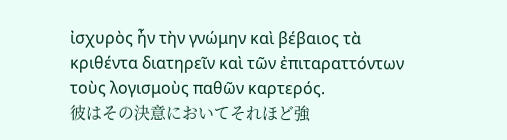ἰσχυρὸς ἦν τὴν γνώμην καὶ βέβαιος τὰ κριθέντα διατηρεῖν καὶ τῶν ἐπιταραττόντων τοὺς λογισμοὺς παθῶν καρτερός.
彼はその決意においてそれほど強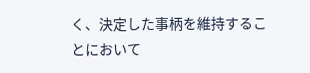く、決定した事柄を維持することにおいて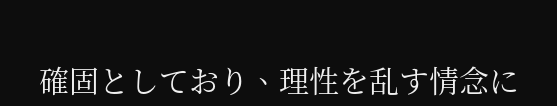確固としており、理性を乱す情念に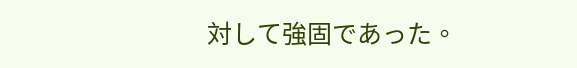対して強固であった。